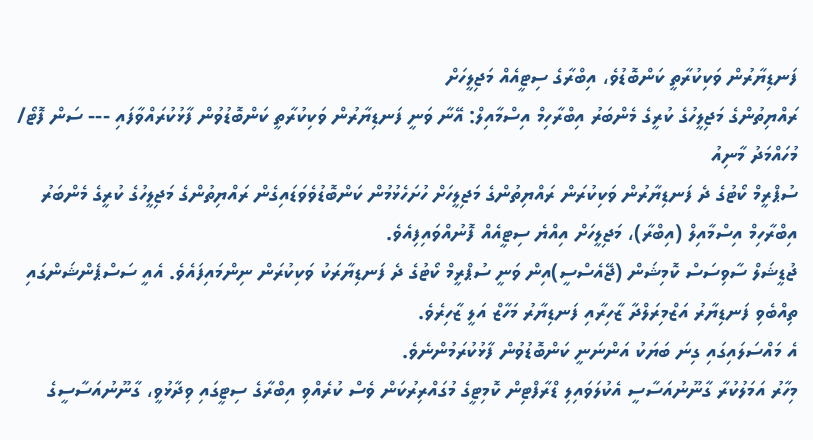ފަނޑިޔާރުން ވަކިކުރާތީ ކަންބޮޑުވެ، އިބްރާގެ ސިޓީއެއް މަޖިލީހަށް
ރައްޔިތުންގެ މަޖިލީހުގެ ކުރީގެ މެންބަރު އިބްރާހިމް އިސްމާއިލް: އޭނާ ވަނީ ފަނޑިޔާރުން ވަކިކުރާތީ ކަންބޮޑުވުން ފާޅުކުރައްވާފައި --- ސަން ފޮޓޯ/ މުހައްމަދު މާނިއު
ސުޕްރީމް ކޯޓުގެ ދެ ފަނޑިޔާރުން ވަކިކުރަން ރައްޔިތުންގެ މަޖިލީހަށް ހުށަހެޅުމުން ކަންބޮޑުވެވަޑައިގެން ރައްޔިތުންގެ މަޖިލީހުގެ ކުރީގެ މެންބަރު އިބްރާހިމް އިސްމާއިލް (އިބްރާ)، މަޖިލީހަށް އިއްޔެ ސިޓީއެއް ފޮނުއްވައިފިއެވެ.
ޖުޑީޝަލް ސާވިސަސް ކޮމިޝަން (ޖޭއެސްސީ)އިން ވަނީ ސުޕްރީމް ކޯޓުގެ ދެ ފަނޑިޔާރަކު ވަކިކުރަން ނިންމައިފައެވެ. އެއީ ސަސްޕެންޝަންގައި ތިއްބެވި ފަނޑިޔާރު އަޒްމިރަލްދާ ޒާހިރާއި ފަނޑިޔާރު މަހާޒް އަލީ ޒާހިރެވެ.
އެ މައްސަލައިގައި ގިނަ ބަޔަކު އަންނަނީ ކަންބޮޑުވުން ފާޅުކުރަމުންނެވެ.
މިހާރު އަމަލުކުރާ ގާނޫނުއަސާސީ އެކުލަވައިލި ޑްރާފްޓިން ކޮމިޓީގެ މުގައްރިރުކަން ވެސް ކުރެއްވި އިބްރާގެ ސިޓީގައި ވިދާޅުވީ، ގާނޫނުއަސާސީގެ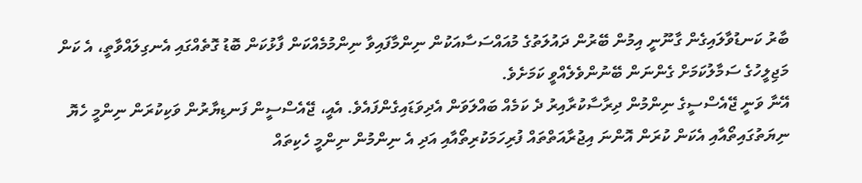ބާރު ކަނޑުވާލައިގެން ގާނޫނީ އިމުން ބޭރުން ދައުލަތުގެ މުއައްސަސާއަކުން ނިންމާފައިވާ ނިންމުމެއްކަން ފާޅުކަން ބޮޑު ގޮތެއްގައި އެނގިލައްވާތީ، އެ ކަން މަޖިލީހުގެ ސަމާލުކަމަށް ގެންނަން ބޭނުންވެލެއްވީ ކަމަށެވެ.
އޭނާ ވަނީ ޖޭއެސްސީގެ ނިންމުން ދިރާސާކުރާއިރު ދެ ކަމެއް ބައްލަވަން އެދިވަޑައިގެންފައެވެ. އެއީ، ޖޭއެސްސީން ފަނޑިޔާރުން ވަކިކުރަން ނިންމީ ހެޔޮ ނިޔަތުގައިތޯއާއި އެކަން ކުރަން އޮންނަ އިޖުރާއަތްތައް ފުރިހަމަކުރިތޯއާއި އަދި އެ ނިންމުން ނިންމީ ހެކިތައް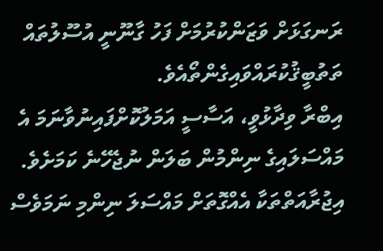ރަނގަޅަށް ވަޒަންކުރުމަށް ފަހު ގާނޫނީ އުސޫލުތައް ތަތުބީޤުކުރައްވައިގެންތޯއެވެ.
އިބްރާ ވިދާޅުވީ، އަސާސީ އަމަލުކޮށްފައިނުވާނަމަ އެ މައްސަލައިގެ ނިންމުން ބަލަން ނުޖެހޭނެ ކަމަށެވެ.
އިޖުރާއަތްތަކާ އެއްގޮތަށް މައްސަލަ ނިންމި ނަމަވެސް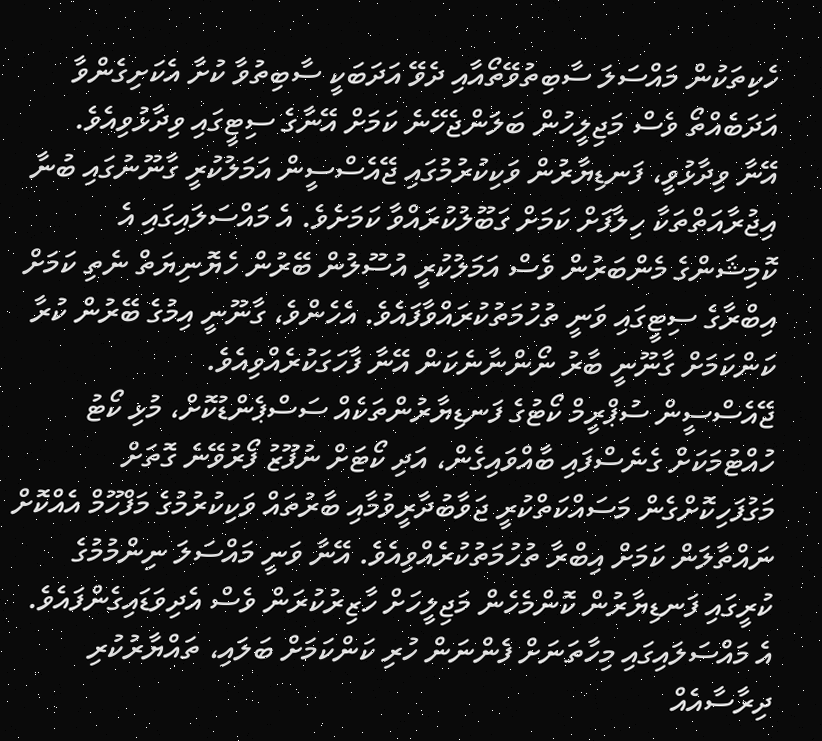ހެކިތަކުން މައްސަލަ ސާބިތުވޭތޯއާއި ދެވޭ އަދަބަކީ ސާބިތުވާ ކުށާ އެކަށިގެންވާ އަދަބެއްތޯ ވެސް މަޖިލީހުން ބަލަންޖެހޭނެ ކަމަށް އޭނާގެ ސިޓީގައި ވިދާޅުވިއެވެ.
އޭނާ ވިދާޅުވީ، ފަނޑިޔާރުން ވަކިކުރުމުގައި ޖޭއެސްސީން އަމަލުކުރީ ގާނޫނުގައި ބުނާ އިޖުރާއަތްތަކާ ހިލާފަށް ކަމަށް ގަބޫލުކުރައްވާ ކަމަށެވެ. އެ މައްސަލައިގައި އެ ކޮމިޝަންގެ މެންބަރުން ވެސް އަމަލުކުރީ އުސޫލުން ބޭރުން ހެޔޮނިޔަތް ނެތި ކަމަށް އިބްރާގެ ސިޓީގައި ވަނީ ތުހުމަތުކުރައްވާފައެވެ. އެހެންވެ، ގާނޫނީ އިމުގެ ބޭރުން ކުރާ ކަންކަމަށް ގާނޫނީ ބާރު ނޯންނާނެކަން އޭނާ ފާހަގަކުރެއްވިއެވެ.
ޖޭއެސްސީން ސުޕްރީމް ކޯޓުގެ ފަނޑިޔާރުންތަކެއް ސަސްޕެންޑުކޮށް، މުޅި ކޯޓު ހުއްޓުމަކަށް ގެނެސްފައި ބާއްވައިގެން، އަދި ކޯޓަށް ނުފޫޒު ފޯރުވޭނެ ގޮތަށް މަގުފަހިކޮށްގެން މަސައްކަތްކުރީ ޖަވާބުދާރީވުމާއި ބާރުތައް ވަކިކުރުމުގެ މަފްހޫމް އެއްކޮށް ނައްތާލަން ކަމަށް އިބްރާ ތުހުމަތުކުރެއްވިއެވެ. އޭނާ ވަނީ މައްސަލަ ނިންމުމުގެ ކުރީގައި ފަނޑިޔާރުން ކޮންމެހެން މަޖިލީހަށް ހާޒިރުކުރަން ވެސް އެދިވަޑައިގެންފައެވެ.
އެ މައްސަލައިގައި މިހާތަނަށް ފެންނަން ހުރި ކަންކަމަށް ބަލައި، ތައްޔާރުކުރި ދިރާސާއެއް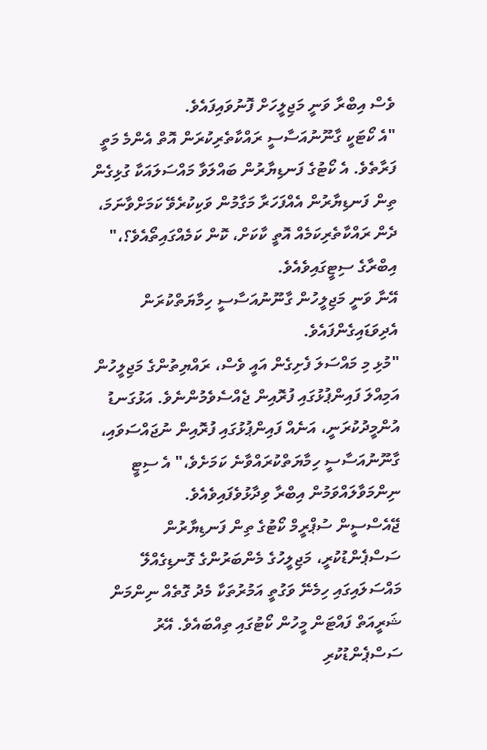ވެސް އިބްރާ ވަނީ މަޖިލީހަށް ފޮނުވައިފައެވެ.
"އެ ކޯޓަކީ ގާނޫނުއަސާސީ ރައްކާތެރިކުރަން އޮތް އެންމެ މަތީ ފަރާތެވެ. އެ ކޯޓުގެ ފަނޑިޔާރުން ބައްލަވާ މައްސަލައަކާ ގުޅިގެން ތިން ފަނޑިޔާރުން އެއްފަހަރާ މަގާމުން ވަކިކުރެވޭ ކަމަށްވާނަމަ، ދެން ރައްކާތެރިކަމެއް އޮތީ ކާކަށް، ކޮން ކަމެއްގައިތޯއެވެ؟،" އިބްރާގެ ސިޓީގައިވެއެވެ.
އޭނާ ވަނީ މަޖިލީހުން ގާނޫނުއަސާސީ ހިމާޔަތްކުރަން އެދިވަޑައިގެންފައެވެ.
"މުޅި މި މައްސަލަ ފެށިގެން އައީ ވެސް، ރައްޔިތުންގެ މަޖިލީހުން އަމިއްލަ ފައިންޕުޅުގައި ފުރޮއިން ޖެއްސެވެމުންނެވެ. އަޅުގަނޑު އުންމީދުކުރަނީ، އަނެއް ފައިންޕުޅުގައި ފުރޮއިން ނުޖައްސަވައި، ގާނޫނުއަސާސީ ހިމާޔަތްކުރައްވާނެ ކަމަށެވެ،" އެ ސިޓީ ނިންމަވާލައްވަމުން އިބްރާ ވިދާޅުވެފައިވެއެވެ.
ޖޭއެސްސީން ސުޕްރީމް ކޯޓުގެ ތިން ފަނޑިޔާރުން ސަސްޕެންޑުކުރީ، މަޖިލީހުގެ މެންބަރުންގެ ގޮނޑިގެއްލޭ މައްސަލައިގައި ހިމެނޭ ވަގުތީ އަމުރުތަކާ މެދު ގޮތެއް ނިންމަން ޝަރީއަތް ފައްޓަން މީހުން ކޯޓުގައި ތިއްބައެވެ. އޭރު ސަސްޕެންޑުކުރި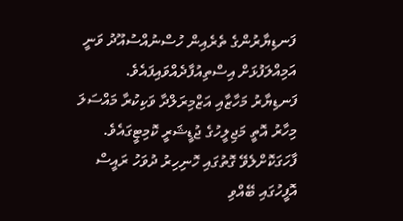ފަނޑިޔާރުންގެ ތެރެއިން ހުސްނުއްސުއޫދު ވަނީ އަމިއްލަފުޅަށް އިސްތިއުފާދެއްވައިފައެވެ.
ފަނޑިޔާރު މަހާޒާއި އަޒްމިރަލްދާ ވަކިކުރާ މައްސަލަ މިހާރު އޮތީ މަޖިލީހުގެ ޖުޑީޝަރީ ކޮމިޓީގައެވެ.
ފާހަގަކޮށްލެވޭ ގޮތުގައި ހޮނިހިރު ދުވަހު ރައީސް އޮފީހުގައި ބޭއްވި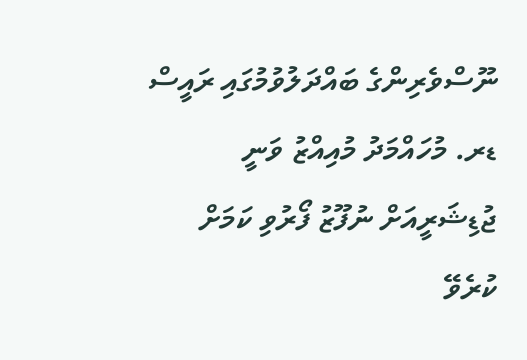ނޫސްވެރިންގެ ބައްދަލުވުމުގައި ރައީސް ޑރ. މުހައްމަދު މުއިއްޒު ވަނީ ޖުޑިޝަރީއަށް ނުފޫޒު ފޯރުވި ކަމަށް ކުރެވޭ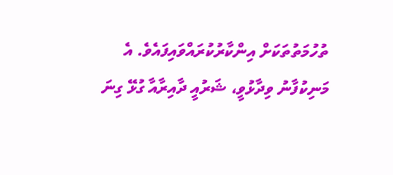ތުހުމަތުތަކަށް އިންކާރުކުރައްވައިފައެވެ. އެ މަނިކުފާނު ވިދާޅުވީ، ޝަރުއީ ދާއިރާއާ ގުޅޭ ގިނަ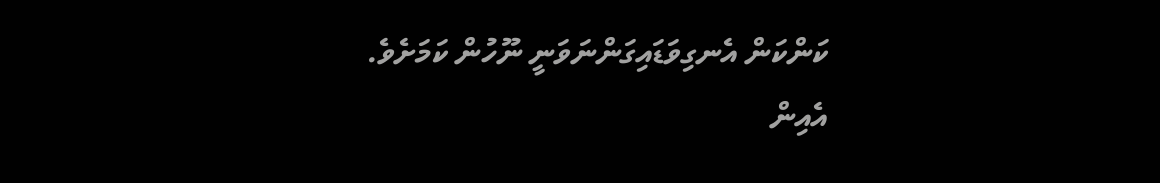ކަންކަން އެނގިވަޑައިގަންނަވަނީ ނޫހުން ކަމަށެވެ.
އެއިން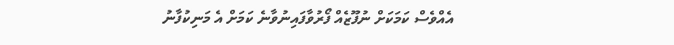އެއްވެސް ކަމަކަށް ނުފޫޒެއް ފޯރުވާފައިނުވާނެ ކަމަށް އެ މަނިކުފާނު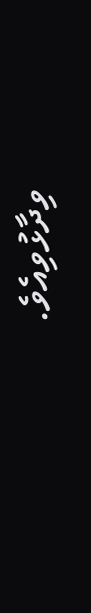ވިދާޅުވިއެވެ.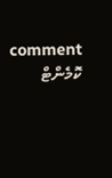comment ކޮމެންޓް